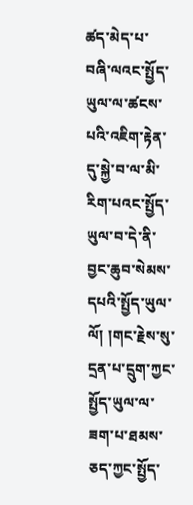ཚད་མེད་པ་བཞི་ལའང་སྤྱོད་ཡུལ་ལ་ཚངས་པའི་འཇིག་རྟེན་དུ་སྐྱེ་བ་ལ་མི་རིག་པའང་སྤྱོད་ཡུལ་བ་དེ་ནི་བྱང་ཆུབ་སེམས་དཔའི་སྤྱོད་ཡུལ་ལོ། །གང་རྗེས་སུ་དྲན་པ་དྲུག་ཀྱང་སྤྱོད་ཡུལ་ལ་ཟག་པ་ཐམས་ཅད་ཀྱང་སྤྱོད་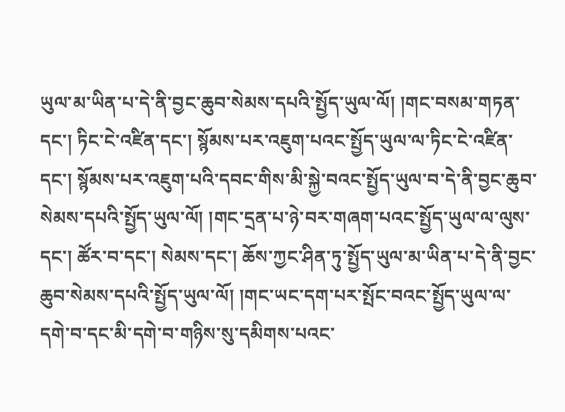ཡུལ་མ་ཡིན་པ་དེ་ནི་བྱང་ཆུབ་སེམས་དཔའི་སྤྱོད་ཡུལ་ལོ། །གང་བསམ་གཏན་དང་། ཏིང་ངེ་འཛིན་དང་། སྙོམས་པར་འཇུག་པའང་སྤྱོད་ཡུལ་ལ་ཏིང་ངེ་འཛིན་དང་། སྙོམས་པར་འཇུག་པའི་དབང་གིས་མི་སྐྱེ་བའང་སྤྱོད་ཡུལ་བ་དེ་ནི་བྱང་ཆུབ་སེམས་དཔའི་སྤྱོད་ཡུལ་ལོ། །གང་དྲན་པ་ཉེ་བར་གཞག་པའང་སྤྱོད་ཡུལ་ལ་ལུས་དང་། ཚོར་བ་དང་། སེམས་དང་། ཆོས་ཀྱང་ཤིན་ཏུ་སྤྱོད་ཡུལ་མ་ཡིན་པ་དེ་ནི་བྱང་ཆུབ་སེམས་དཔའི་སྤྱོད་ཡུལ་ལོ། །གང་ཡང་དག་པར་སྤོང་བའང་སྤྱོད་ཡུལ་ལ་དགེ་བ་དང་མི་དགེ་བ་གཉིས་སུ་དམིགས་པའང་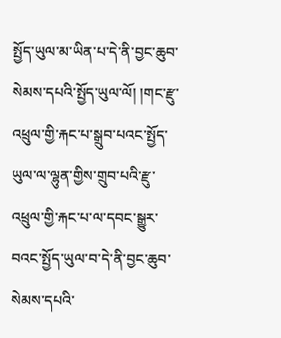སྤྱོད་ཡུལ་མ་ཡིན་པ་དེ་ནི་བྱང་ཆུབ་སེམས་དཔའི་སྤྱོད་ཡུལ་ལོ། །གང་རྫུ་འཕྲུལ་གྱི་རྐང་པ་སྒྲུབ་པའང་སྤྱོད་ཡུལ་ལ་ལྷུན་གྱིས་གྲུབ་པའི་རྫུ་འཕྲུལ་གྱི་རྐང་པ་ལ་དབང་སྒྱུར་བའང་སྤྱོད་ཡུལ་བ་དེ་ནི་བྱང་ཆུབ་སེམས་དཔའི་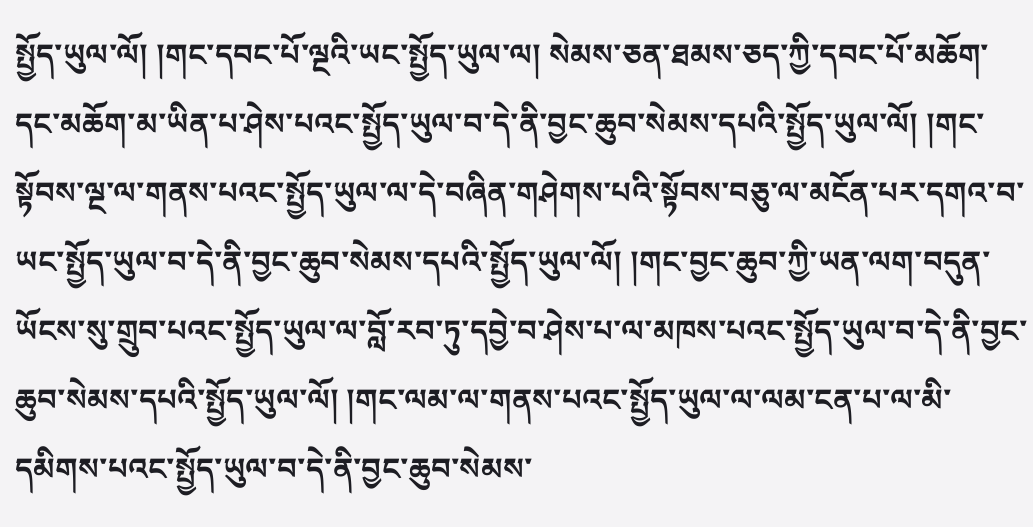སྤྱོད་ཡུལ་ལོ། །གང་དབང་པོ་ལྔའི་ཡང་སྤྱོད་ཡུལ་ལ། སེམས་ཅན་ཐམས་ཅད་ཀྱི་དབང་པོ་མཆོག་དང་མཆོག་མ་ཡིན་པ་ཤེས་པའང་སྤྱོད་ཡུལ་བ་དེ་ནི་བྱང་ཆུབ་སེམས་དཔའི་སྤྱོད་ཡུལ་ལོ། །གང་སྟོབས་ལྔ་ལ་གནས་པའང་སྤྱོད་ཡུལ་ལ་དེ་བཞིན་གཤེགས་པའི་སྟོབས་བཅུ་ལ་མངོན་པར་དགའ་བ་ཡང་སྤྱོད་ཡུལ་བ་དེ་ནི་བྱང་ཆུབ་སེམས་དཔའི་སྤྱོད་ཡུལ་ལོ། །གང་བྱང་ཆུབ་ཀྱི་ཡན་ལག་བདུན་ཡོངས་སུ་གྲུབ་པའང་སྤྱོད་ཡུལ་ལ་བློ་རབ་ཏུ་དབྱེ་བ་ཤེས་པ་ལ་མཁས་པའང་སྤྱོད་ཡུལ་བ་དེ་ནི་བྱང་ཆུབ་སེམས་དཔའི་སྤྱོད་ཡུལ་ལོ། །གང་ལམ་ལ་གནས་པའང་སྤྱོད་ཡུལ་ལ་ལམ་ངན་པ་ལ་མི་དམིགས་པའང་སྤྱོད་ཡུལ་བ་དེ་ནི་བྱང་ཆུབ་སེམས་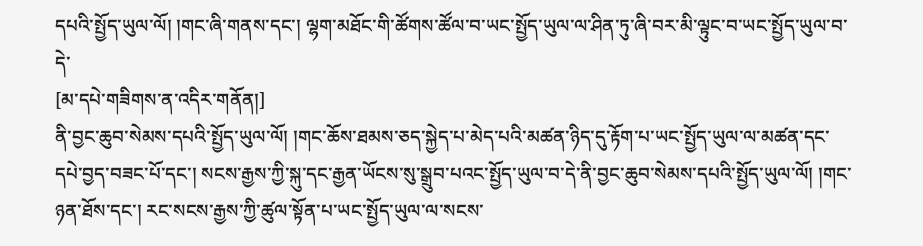དཔའི་སྤྱོད་ཡུལ་ལོ། །གང་ཞི་གནས་དང་། ལྷག་མཐོང་གི་ཚོགས་ཚོལ་བ་ཡང་སྤྱོད་ཡུལ་ལ་ཤིན་ཏུ་ཞི་བར་མི་ལྟུང་བ་ཡང་སྤྱོད་ཡུལ་བ་དེ་
[མ་དཔེ་གཟིགས་ན་འདིར་གནོན།]
ནི་བྱང་ཆུབ་སེམས་དཔའི་སྤྱོད་ཡུལ་ལོ། །གང་ཆོས་ཐམས་ཅད་སྐྱེད་པ་མེད་པའི་མཚན་ཉིད་དུ་རྟོག་པ་ཡང་སྤྱོད་ཡུལ་ལ་མཚན་དང་དཔེ་བྱད་བཟང་པོ་དང་། སངས་རྒྱས་ཀྱི་སྐུ་དང་རྒྱན་ཡོངས་སུ་སྒྲུབ་པའང་སྤྱོད་ཡུལ་བ་དེ་ནི་བྱང་ཆུབ་སེམས་དཔའི་སྤྱོད་ཡུལ་ལོ། །གང་ཉན་ཐོས་དང་། རང་སངས་རྒྱས་ཀྱི་ཚུལ་སྟོན་པ་ཡང་སྤྱོད་ཡུལ་ལ་སངས་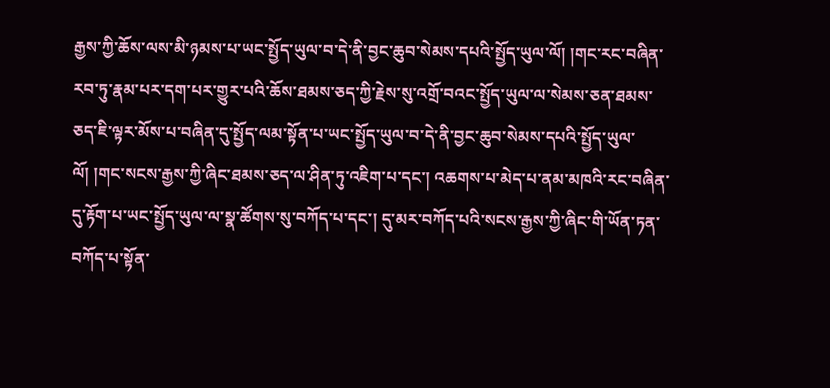རྒྱས་ཀྱི་ཆོས་ལས་མི་ཉམས་པ་ཡང་སྤྱོད་ཡུལ་བ་དེ་ནི་བྱང་ཆུབ་སེམས་དཔའི་སྤྱོད་ཡུལ་ལོ། །གང་རང་བཞིན་རབ་ཏུ་རྣམ་པར་དག་པར་གྱུར་པའི་ཆོས་ཐམས་ཅད་ཀྱི་རྗེས་སུ་འགྲོ་བའང་སྤྱོད་ཡུལ་ལ་སེམས་ཅན་ཐམས་ཅད་ཇི་ལྟར་མོས་པ་བཞིན་དུ་སྤྱོད་ལམ་སྟོན་པ་ཡང་སྤྱོད་ཡུལ་བ་དེ་ནི་བྱང་ཆུབ་སེམས་དཔའི་སྤྱོད་ཡུལ་ལོ། །གང་སངས་རྒྱས་ཀྱི་ཞིང་ཐམས་ཅད་ལ་ཤིན་ཏུ་འཇིག་པ་དང་། འཆགས་པ་མེད་པ་ནམ་མཁའི་རང་བཞིན་དུ་རྟོག་པ་ཡང་སྤྱོད་ཡུལ་ལ་སྣ་ཚོགས་སུ་བཀོད་པ་དང་། དུ་མར་བཀོད་པའི་སངས་རྒྱས་ཀྱི་ཞིང་གི་ཡོན་ཏན་བཀོད་པ་སྟོན་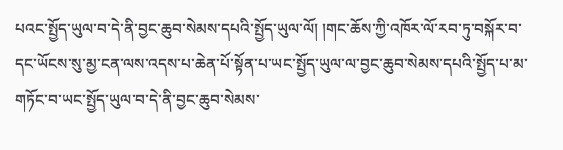པའང་སྤྱོད་ཡུལ་བ་དེ་ནི་བྱང་ཆུབ་སེམས་དཔའི་སྤྱོད་ཡུལ་ལོ། །གང་ཆོས་ཀྱི་འཁོར་ལོ་རབ་ཏུ་བསྐོར་བ་དང་ཡོངས་སུ་མྱ་ངན་ལས་འདས་པ་ཆེན་པོ་སྟོན་པ་ཡང་སྤྱོད་ཡུལ་ལ་བྱང་ཆུབ་སེམས་དཔའི་སྤྱོད་པ་མ་གཏོང་བ་ཡང་སྤྱོད་ཡུལ་བ་དེ་ནི་བྱང་ཆུབ་སེམས་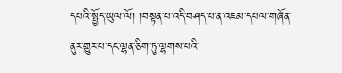དཔའི་སྤྱོད་ཡུལ་ལོ། །བསྟན་པ་འདི་བཤད་པ་ན་འཇམ་དཔལ་གཞོན་ནུར་གྱུར་པ་དང་ལྷན་ཅིག་ཏུ་ལྷགས་པའི་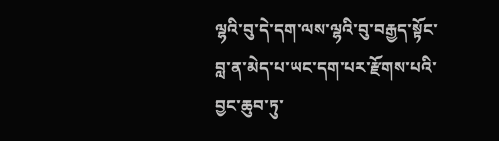ལྷའི་བུ་དེ་དག་ལས་ལྷའི་བུ་བརྒྱད་སྟོང་བླ་ན་མེད་པ་ཡང་དག་པར་རྫོགས་པའི་བྱང་ཆུབ་ཏུ་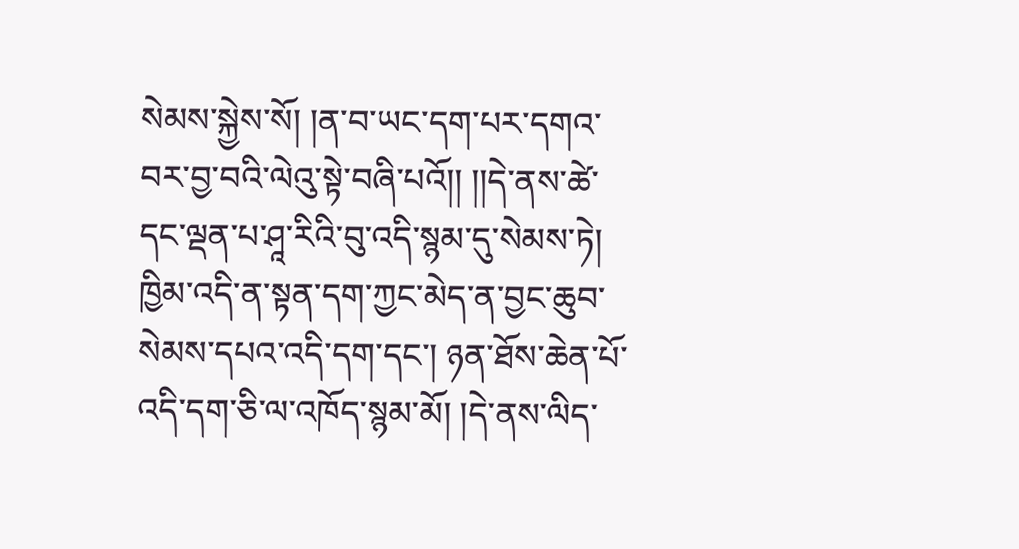སེམས་སྐྱེས་སོ། །ན་བ་ཡང་དག་པར་དགའ་བར་བྱ་བའི་ལེའུ་སྟེ་བཞི་པའོ།། །།དེ་ནས་ཚེ་དང་ལྡན་པ་ཤཱ་རིའི་བུ་འདི་སྙམ་དུ་སེམས་ཏེ། ཁྱིམ་འདི་ན་སྟན་དག་ཀྱང་མེད་ན་བྱང་ཆུབ་སེམས་དཔའ་འདི་དག་དང་། ཉན་ཐོས་ཆེན་པོ་འདི་དག་ཅི་ལ་འཁོད་སྙམ་མོ། །དེ་ནས་ལིད་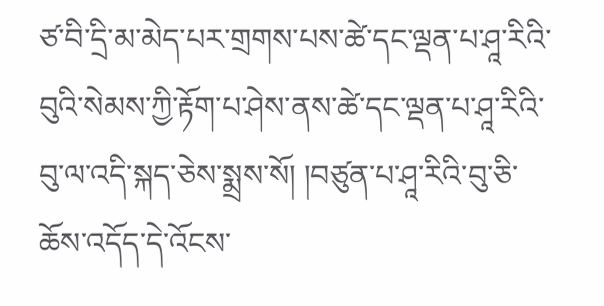ཙ་བི་དྲི་མ་མེད་པར་གྲགས་པས་ཚེ་དང་ལྡན་པ་ཤཱ་རིའི་བུའི་སེམས་ཀྱི་རྟོག་པ་ཤེས་ནས་ཚེ་དང་ལྡན་པ་ཤཱ་རིའི་བུ་ལ་འདི་སྐད་ཅེས་སྨྲས་སོ། །བཙུན་པ་ཤཱ་རིའི་བུ་ཅི་ཆོས་འདོད་དེ་འོངས་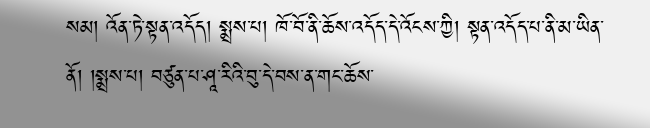སམ། འོན་ཏེ་སྟན་འདོད། སྨྲས་པ། ཁོ་བོ་ནི་ཆོས་འདོད་དེ་འོངས་ཀྱི། སྟན་འདོད་པ་ནི་མ་ཡིན་ནོ། །སྨྲས་པ། བཙུན་པ་ཤཱ་རིའི་བུ་དེ་བས་ན་གང་ཆོས་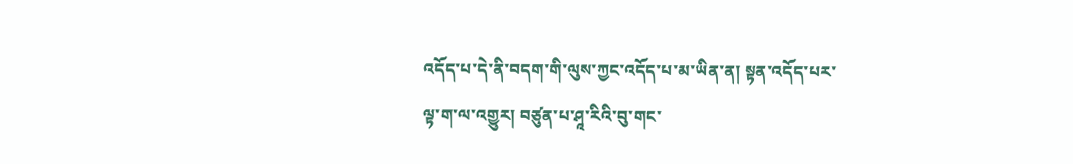འདོད་པ་དེ་ནི་བདག་གི་ལུས་ཀྱང་འདོད་པ་མ་ཡིན་ན། སྟན་འདོད་པར་ལྟ་ག་ལ་འགྱུར། བཙུན་པ་ཤཱ་རིའི་བུ་གང་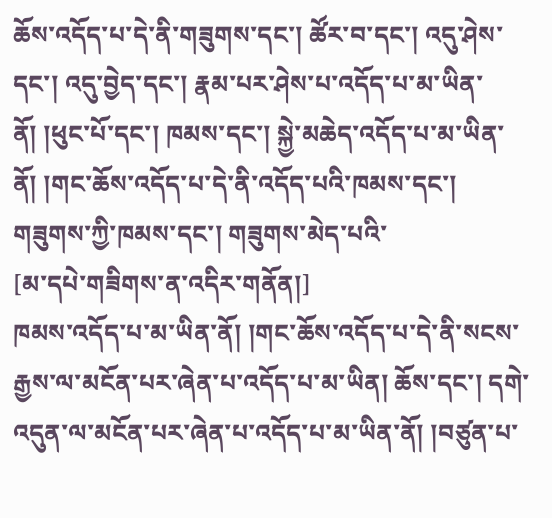ཆོས་འདོད་པ་དེ་ནི་གཟུགས་དང་། ཚོར་བ་དང་། འདུ་ཤེས་དང་། འདུ་བྱེད་དང་། རྣམ་པར་ཤེས་པ་འདོད་པ་མ་ཡིན་ནོ། །ཕུང་པོ་དང་། ཁམས་དང་། སྐྱེ་མཆེད་འདོད་པ་མ་ཡིན་ནོ། །གང་ཆོས་འདོད་པ་དེ་ནི་འདོད་པའི་ཁམས་དང་། གཟུགས་ཀྱི་ཁམས་དང་། གཟུགས་མེད་པའི་
[མ་དཔེ་གཟིགས་ན་འདིར་གནོན།]
ཁམས་འདོད་པ་མ་ཡིན་ནོ། །གང་ཆོས་འདོད་པ་དེ་ནི་སངས་རྒྱས་ལ་མངོན་པར་ཞེན་པ་འདོད་པ་མ་ཡིན། ཆོས་དང་། དགེ་འདུན་ལ་མངོན་པར་ཞེན་པ་འདོད་པ་མ་ཡིན་ནོ། །བཙུན་པ་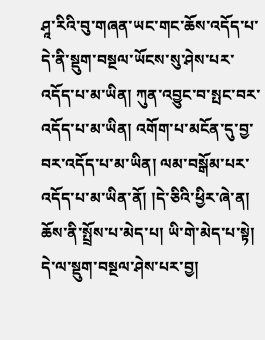ཤཱ་རིའི་བུ་གཞན་ཡང་གང་ཆོས་འདོད་པ་དེ་ནི་སྡུག་བསྔལ་ཡོངས་སུ་ཤེས་པར་འདོད་པ་མ་ཡིན། ཀུན་འབྱུང་བ་སྤང་བར་འདོད་པ་མ་ཡིན། འགོག་པ་མངོན་དུ་བྱ་བར་འདོད་པ་མ་ཡིན། ལམ་བསྒོམ་པར་འདོད་པ་མ་ཡིན་ནོ། །དེ་ཅིའི་ཕྱིར་ཞེ་ན། ཆོས་ནི་སྤྲོས་པ་མེད་པ། ཡི་གེ་མེད་པ་སྟེ། དེ་ལ་སྡུག་བསྔལ་ཤེས་པར་བྱ།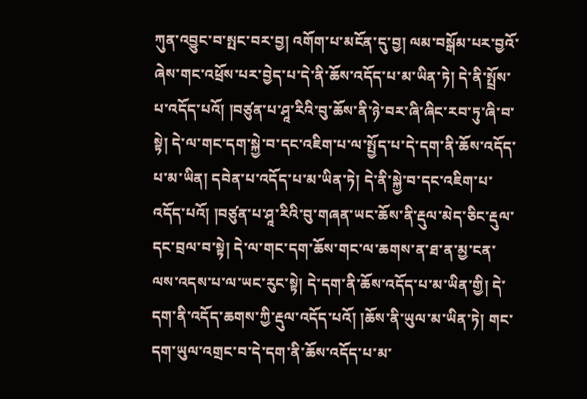ཀུན་འབྱུང་བ་སྤང་བར་བྱ། འགོག་པ་མངོན་དུ་བྱ། ལམ་བསྒོམ་པར་བྱའོ་ཞེས་གང་འཕྲོས་པར་བྱེད་པ་དེ་ནི་ཆོས་འདོད་པ་མ་ཡིན་ཏེ། དེ་ནི་སྤྲོས་པ་འདོད་པའོ། །བཙུན་པ་ཤཱ་རིའི་བུ་ཆོས་ནི་ཉེ་བར་ཞི་ཞིང་རབ་ཏུ་ཞི་བ་སྟེ། དེ་ལ་གང་དག་སྐྱེ་བ་དང་འཇིག་པ་ལ་སྤྱོད་པ་དེ་དག་ནི་ཆོས་འདོད་པ་མ་ཡིན། དབེན་པ་འདོད་པ་མ་ཡིན་ཏེ། དེ་ནི་སྐྱེ་བ་དང་འཇིག་པ་འདོད་པའོ། །བཙུན་པ་ཤཱ་རིའི་བུ་གཞན་ཡང་ཆོས་ནི་རྡུལ་མེད་ཅིང་རྡུལ་དང་བྲལ་བ་སྟེ། དེ་ལ་གང་དག་ཆོས་གང་ལ་ཆགས་ན་ཐ་ན་མྱ་ངན་ལས་འདས་པ་ལ་ཡང་རུང་སྟེ། དེ་དག་ནི་ཆོས་འདོད་པ་མ་ཡིན་གྱི། དེ་དག་ནི་འདོད་ཆགས་ཀྱི་རྡུལ་འདོད་པའོ། །ཆོས་ནི་ཡུལ་མ་ཡིན་ཏེ། གང་དག་ཡུལ་འགྲང་བ་དེ་དག་ནི་ཆོས་འདོད་པ་མ་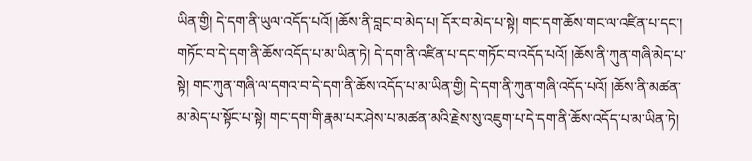ཡིན་གྱི། དེ་དག་ནི་ཡུལ་འདོད་པའོ། །ཆོས་ནི་བླང་བ་མེད་པ། དོར་བ་མེད་པ་སྟེ། གང་དག་ཆོས་གང་ལ་འཛིན་པ་དང་། གཏོང་བ་དེ་དག་ནི་ཆོས་འདོད་པ་མ་ཡིན་ཏེ། དེ་དག་ནི་འཛིན་པ་དང་གཏོང་བ་འདོད་པའོ། །ཆོས་ནི་ཀུན་གཞི་མེད་པ་སྟེ། གང་ཀུན་གཞི་ལ་དགའ་བ་དེ་དག་ནི་ཆོས་འདོད་པ་མ་ཡིན་གྱི། དེ་དག་ནི་ཀུན་གཞི་འདོད་པའོ། །ཆོས་ནི་མཚན་མ་མེད་པ་སྟོང་པ་སྟེ། གང་དག་གི་རྣམ་པར་ཤེས་པ་མཚན་མའི་རྗེས་སུ་འཇུག་པ་དེ་དག་ནི་ཆོས་འདོད་པ་མ་ཡིན་ཏེ།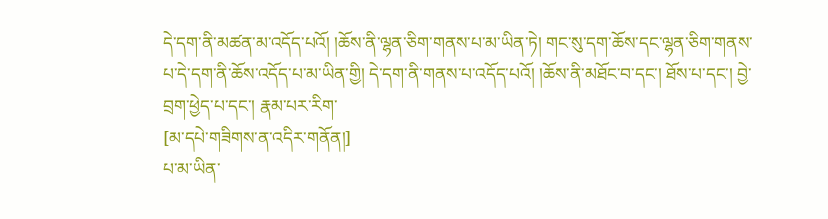དེ་དག་ནི་མཚན་མ་འདོད་པའོ། །ཆོས་ནི་ལྷན་ཅིག་གནས་པ་མ་ཡིན་ཏེ། གང་སུ་དག་ཆོས་དང་ལྷན་ཅིག་གནས་པ་དེ་དག་ནི་ཆོས་འདོད་པ་མ་ཡིན་གྱི། དེ་དག་ནི་གནས་པ་འདོད་པའོ། །ཆོས་ནི་མཐོང་བ་དང་། ཐོས་པ་དང་། བྱེ་བྲག་ཕྱེད་པ་དང་། རྣམ་པར་རིག་
[མ་དཔེ་གཟིགས་ན་འདིར་གནོན།]
པ་མ་ཡིན་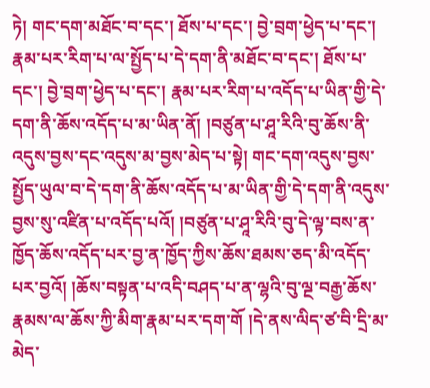ཏེ། གང་དག་མཐོང་བ་དང་། ཐོས་པ་དང་། བྱེ་བྲག་ཕྱེད་པ་དང་། རྣམ་པར་རིག་པ་ལ་སྤྱོད་པ་དེ་དག་ནི་མཐོང་བ་དང་། ཐོས་པ་དང་། བྱེ་བྲག་ཕྱེད་པ་དང་། རྣམ་པར་རིག་པ་འདོད་པ་ཡིན་གྱི་དེ་དག་ནི་ཆོས་འདོད་པ་མ་ཡིན་ནོ། །བཙུན་པ་ཤཱ་རིའི་བུ་ཆོས་ནི་འདུས་བྱས་དང་འདུས་མ་བྱས་མེད་པ་སྟེ། གང་དག་འདུས་བྱས་སྤྱོད་ཡུལ་བ་དེ་དག་ནི་ཆོས་འདོད་པ་མ་ཡིན་གྱི་དེ་དག་ནི་འདུས་བྱས་སུ་འཛིན་པ་འདོད་པའོ། །བཙུན་པ་ཤཱ་རིའི་བུ་དེ་ལྟ་བས་ན་ཁྱོད་ཆོས་འདོད་པར་བྱ་ན་ཁྱོད་ཀྱིས་ཆོས་ཐམས་ཅད་མི་འདོད་པར་བྱའོ། །ཆོས་བསྟན་པ་འདི་བཤད་པ་ན་ལྷའི་བུ་ལྔ་བརྒྱ་ཆོས་རྣམས་ལ་ཆོས་ཀྱི་མིག་རྣམ་པར་དག་གོ །དེ་ནས་ལིད་ཙ་བི་དྲི་མ་མེད་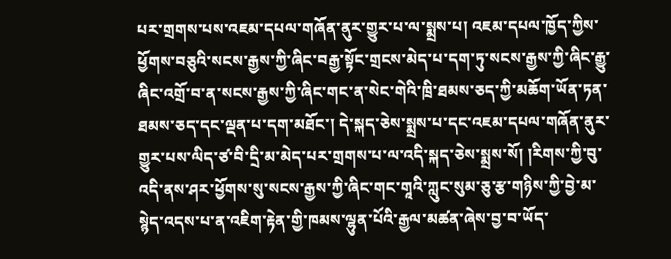པར་གྲགས་པས་འཇམ་དཔལ་གཞོན་ནུར་གྱུར་པ་ལ་སྨྲས་པ། འཇམ་དཔལ་ཁྱོད་ཀྱིས་ཕྱོགས་བཅུའི་སངས་རྒྱས་ཀྱི་ཞིང་བརྒྱ་སྟོང་གྲངས་མེད་པ་དག་ཏུ་སངས་རྒྱས་ཀྱི་ཞིང་རྒྱུ་ཞིང་འགྲོ་བ་ན་སངས་རྒྱས་ཀྱི་ཞིང་གང་ན་སེང་གེའི་ཁྲི་ཐམས་ཅད་ཀྱི་མཆོག་ཡོན་ཏན་ཐམས་ཅད་དང་ལྡན་པ་དག་མཐོང་། དེ་སྐད་ཅེས་སྨྲས་པ་དང་འཇམ་དཔལ་གཞོན་ནུར་གྱུར་པས་ལིད་ཙ་བི་དྲི་མ་མེད་པར་གྲགས་པ་ལ་འདི་སྐད་ཅེས་སྨྲས་སོ། །རིགས་ཀྱི་བུ་འདི་ནས་ཤར་ཕྱོགས་སུ་སངས་རྒྱས་ཀྱི་ཞིང་གང་གཱའི་ཀླུང་སུམ་ཅུ་རྩ་གཉིས་ཀྱི་བྱེ་མ་སྙེད་འདས་པ་ན་འཇིག་རྟེན་གྱི་ཁམས་ལྷུན་པོའི་རྒྱལ་མཚན་ཞེས་བྱ་བ་ཡོད་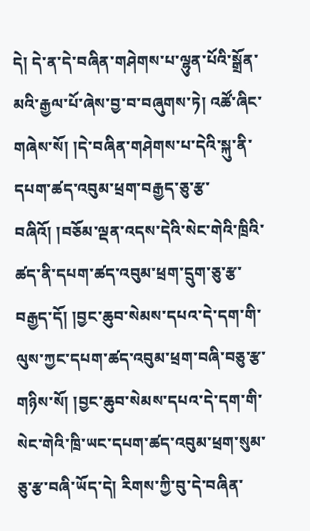དེ། དེ་ན་དེ་བཞིན་གཤེགས་པ་ལྷུན་པོའི་སྒྲོན་མའི་རྒྱལ་པོ་ཞེས་བྱ་བ་བཞུགས་ཏེ། འཚོ་ཞིང་གཞེས་སོ། །དེ་བཞིན་གཤེགས་པ་དེའི་སྐུ་ནི་དཔག་ཚད་འབུམ་ཕྲག་བརྒྱད་ཅུ་རྩ་བཞིའོ། །བཅོམ་ལྡན་འདས་དེའི་སེང་གེའི་ཁྲིའི་ཚད་ནི་དཔག་ཚད་འབུམ་ཕྲག་དྲུག་ཅུ་རྩ་བརྒྱད་དོ། །བྱང་ཆུབ་སེམས་དཔའ་དེ་དག་གི་ལུས་ཀྱང་དཔག་ཚད་འབུམ་ཕྲག་བཞི་བཅུ་རྩ་གཉིས་སོ། །བྱང་ཆུབ་སེམས་དཔའ་དེ་དག་གི་སེང་གེའི་ཁྲི་ཡང་དཔག་ཚད་འབུམ་ཕྲག་སུམ་ཅུ་རྩ་བཞི་ཡོད་དེ། རིགས་ཀྱི་བུ་དེ་བཞིན་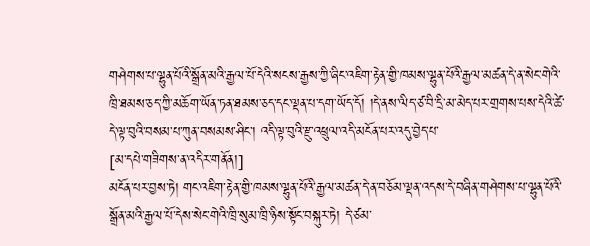གཤེགས་པ་ལྷུན་པོའི་སྒྲོན་མའི་རྒྱལ་པོ་དེའི་སངས་རྒྱས་ཀྱི་ཞིང་འཇིག་རྟེན་གྱི་ཁམས་ལྷུན་པོའི་རྒྱལ་མཚན་དེ་ན་སེང་གེའི་ཁྲི་ཐམས་ཅད་ཀྱི་མཆོག་ཡོན་ཏན་ཐམས་ཅད་དང་ལྡན་པ་དག་ཡོད་དོ། །དེ་ནས་ལིད་ཙ་བི་དྲི་མ་མེད་པར་གྲགས་པས་དེའི་ཚེ་དེ་ལྟ་བུའི་བསམ་པ་ཀུན་བསམས་ཤིང་། འདི་ལྟ་བུའི་རྫུ་འཕྲུལ་འདི་མངོན་པར་འདུ་བྱེད་པ་
[མ་དཔེ་གཟིགས་ན་འདིར་གནོན།]
མངོན་པར་བྱས་ཏེ། གང་འཇིག་རྟེན་གྱི་ཁམས་ལྷུན་པོའི་རྒྱལ་མཚན་དེ་ན་བཅོམ་ལྡན་འདས་དེ་བཞིན་གཤེགས་པ་ལྷུན་པོའི་སྒྲོན་མའི་རྒྱལ་པོ་དེས་སེང་གེའི་ཁྲི་སུམ་ཁྲི་ཉིས་སྟོང་བསྐུར་ཏེ། དེ་ཙམ་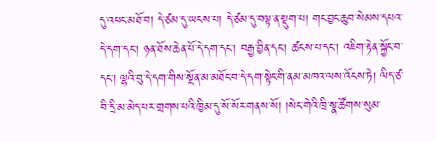དུ་འཕང་མཐོ་བ། དེ་ཙམ་དུ་ཡངས་པ། དེ་ཙམ་དུ་བལྟ་ན་སྡུག་པ། གང་བྱང་ཆུབ་སེམས་དཔའ་དེ་དག་དང་། ཉན་ཐོས་ཆེན་པོ་དེ་དག་དང་། བརྒྱ་བྱིན་དང་། ཚངས་པ་དང་། འཇིག་རྟེན་སྐྱོང་བ་དང་། ལྷའི་བུ་དེ་དག་གིས་སྔོན་མ་མཐོང་བ་དེ་དག་སྟེང་གི་ནམ་མཁའ་ལས་འོངས་ཏེ། ལིད་ཙ་བི་དྲི་མ་མེད་པར་གྲགས་པའི་ཁྱིམ་དུ་སོ་སོར་གནས་སོ། །སེང་གེའི་ཁྲི་སྣ་ཚོགས་སུམ་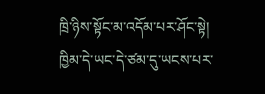ཁྲི་ཉིས་སྟོང་མ་འདོམ་པར་ཤོང་སྟེ། ཁྱིམ་དེ་ཡང་དེ་ཙམ་དུ་ཡངས་པར་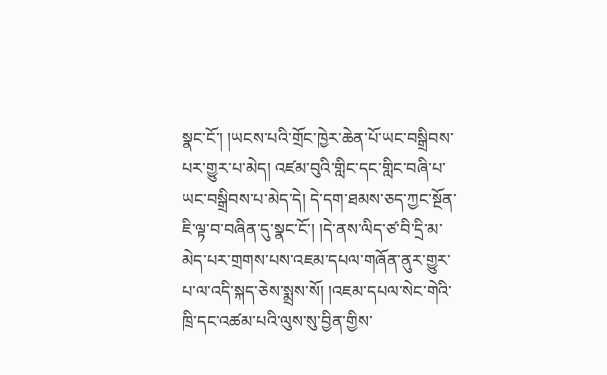སྣང་ངོ་། །ཡངས་པའི་གྲོང་ཁྱེར་ཆེན་པོ་ཡང་བསྒྲིབས་པར་གྱུར་པ་མེད། འཛམ་བུའི་གླིང་དང་གླིང་བཞི་པ་ཡང་བསྒྲིབས་པ་མེད་དེ། དེ་དག་ཐམས་ཅད་ཀྱང་སྔོན་ཇི་ལྟ་བ་བཞིན་དུ་སྣང་ངོ་། །དེ་ནས་ལིད་ཙ་བི་དྲི་མ་མེད་པར་གྲགས་པས་འཇམ་དཔལ་གཞོན་ནུར་གྱུར་པ་ལ་འདི་སྐད་ཅེས་སྨྲས་སོ། །འཇམ་དཔལ་སེང་གེའི་ཁྲི་དང་འཚམ་པའི་ལུས་སུ་བྱིན་གྱིས་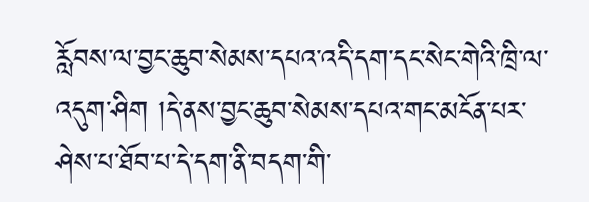རློབས་ལ་བྱང་ཆུབ་སེམས་དཔའ་འདི་དག་དང་སེང་གེའི་ཁྲི་ལ་འདུག་ཤིག །དེ་ནས་བྱང་ཆུབ་སེམས་དཔའ་གང་མངོན་པར་ཤེས་པ་ཐོབ་པ་དེ་དག་ནི་བདག་གི་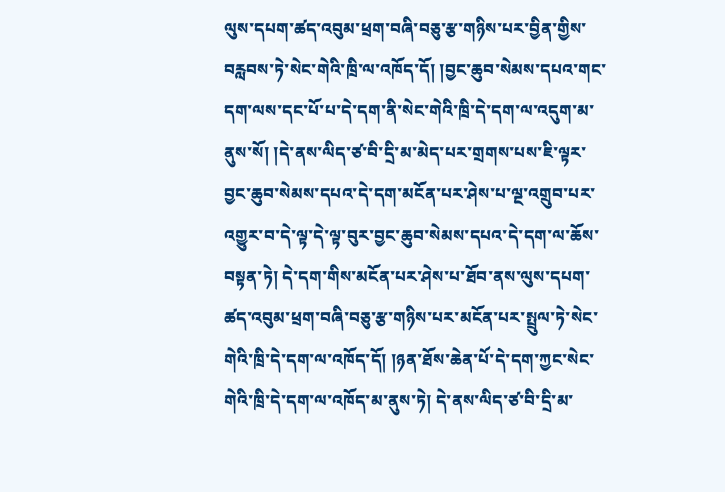ལུས་དཔག་ཚད་འབུམ་ཕྲག་བཞི་བཅུ་རྩ་གཉིས་པར་བྱིན་གྱིས་བརླབས་ཏེ་སེང་གེའི་ཁྲི་ལ་འཁོད་དོ། །བྱང་ཆུབ་སེམས་དཔའ་གང་དག་ལས་དང་པོ་པ་དེ་དག་ནི་སེང་གེའི་ཁྲི་དེ་དག་ལ་འདུག་མ་ནུས་སོ། །དེ་ནས་ལིད་ཙ་བི་དྲི་མ་མེད་པར་གྲགས་པས་ཇི་ལྟར་བྱང་ཆུབ་སེམས་དཔའ་དེ་དག་མངོན་པར་ཤེས་པ་ལྔ་འགྲུབ་པར་འགྱུར་བ་དེ་ལྟ་དེ་ལྟ་བུར་བྱང་ཆུབ་སེམས་དཔའ་དེ་དག་ལ་ཆོས་བསྟན་ཏེ། དེ་དག་གིས་མངོན་པར་ཤེས་པ་ཐོབ་ནས་ལུས་དཔག་ཚད་འབུམ་ཕྲག་བཞི་བཅུ་རྩ་གཉིས་པར་མངོན་པར་སྤྲུལ་ཏེ་སེང་གེའི་ཁྲི་དེ་དག་ལ་འཁོད་དོ། །ཉན་ཐོས་ཆེན་པོ་དེ་དག་ཀྱང་སེང་གེའི་ཁྲི་དེ་དག་ལ་འཁོད་མ་ནུས་ཏེ། དེ་ནས་ལིད་ཙ་བི་དྲི་མ་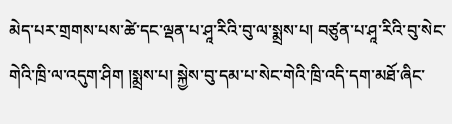མེད་པར་གྲགས་པས་ཚེ་དང་ལྡན་པ་ཤཱ་རིའི་བུ་ལ་སྨྲས་པ། བཙུན་པ་ཤཱ་རིའི་བུ་སེང་གེའི་ཁྲི་ལ་འདུག་ཤིག །སྨྲས་པ། སྐྱེས་བུ་དམ་པ་སེང་གེའི་ཁྲི་འདི་དག་མཐོ་ཞིང་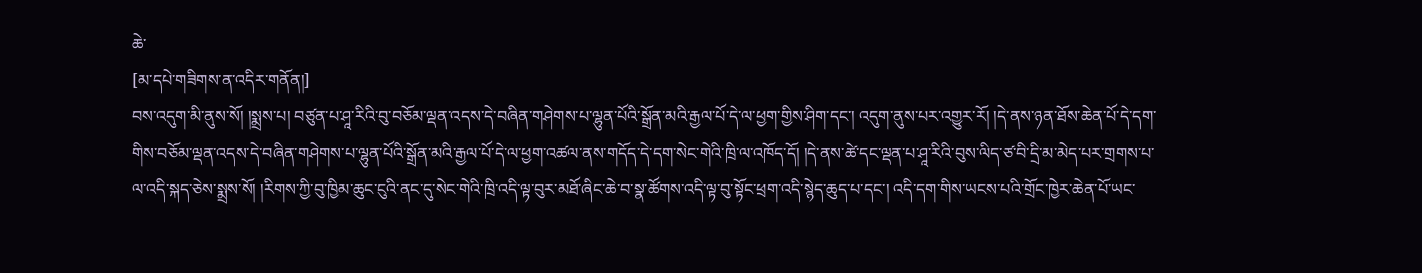ཆེ་
[མ་དཔེ་གཟིགས་ན་འདིར་གནོན།]
བས་འདུག་མི་ནུས་སོ། །སྨྲས་པ། བཙུན་པ་ཤཱ་རིའི་བུ་བཅོམ་ལྡན་འདས་དེ་བཞིན་གཤེགས་པ་ལྷུན་པོའི་སྒྲོན་མའི་རྒྱལ་པོ་དེ་ལ་ཕྱག་གྱིས་ཤིག་དང་། འདུག་ནུས་པར་འགྱུར་རོ། །དེ་ནས་ཉན་ཐོས་ཆེན་པོ་དེ་དག་གིས་བཅོམ་ལྡན་འདས་དེ་བཞིན་གཤེགས་པ་ལྷུན་པོའི་སྒྲོན་མའི་རྒྱལ་པོ་དེ་ལ་ཕྱག་འཚལ་ནས་གདོད་དེ་དག་སེང་གེའི་ཁྲི་ལ་འཁོད་དོ། །དེ་ནས་ཚེ་དང་ལྡན་པ་ཤཱ་རིའི་བུས་ལིད་ཙ་བི་དྲི་མ་མེད་པར་གྲགས་པ་ལ་འདི་སྐད་ཅེས་སྨྲས་སོ། །རིགས་ཀྱི་བུ་ཁྱིམ་ཆུང་ངུའི་ནང་དུ་སེང་གེའི་ཁྲི་འདི་ལྟ་བུར་མཐོ་ཞིང་ཆེ་བ་སྣ་ཚོགས་འདི་ལྟ་བུ་སྟོང་ཕྲག་འདི་སྙེད་ཆུད་པ་དང་། འདི་དག་གིས་ཡངས་པའི་གྲོང་ཁྱེར་ཆེན་པོ་ཡང་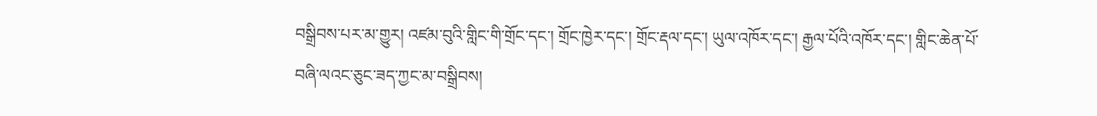བསྒྲིབས་པར་མ་གྱུར། འཛམ་བུའི་གླིང་གི་གྲོང་དང་། གྲོང་ཁྱེར་དང་། གྲོང་རྡལ་དང་། ཡུལ་འཁོར་དང་། རྒྱལ་པོའི་འཁོར་དང་། གླིང་ཆེན་པོ་བཞི་ལའང་ཅུང་ཟད་ཀྱང་མ་བསྒྲིབས།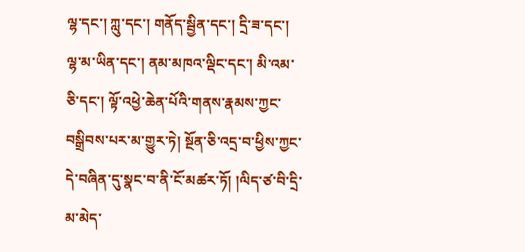ལྷ་དང་། ཀླུ་དང་། གནོད་སྦྱིན་དང་། དྲི་ཟ་དང་། ལྷ་མ་ཡིན་དང་། ནམ་མཁའ་ལྡིང་དང་། མི་འམ་ཅི་དང་། ལྟོ་འཕྱེ་ཆེན་པོའི་གནས་རྣམས་ཀྱང་བསྒྲིབས་པར་མ་གྱུར་ཏེ། སྔོན་ཅི་འདྲ་བ་ཕྱིས་ཀྱང་དེ་བཞིན་དུ་སྣང་བ་ནི་ངོ་མཚར་ཏོ། །ལིད་ཙ་བི་དྲི་མ་མེད་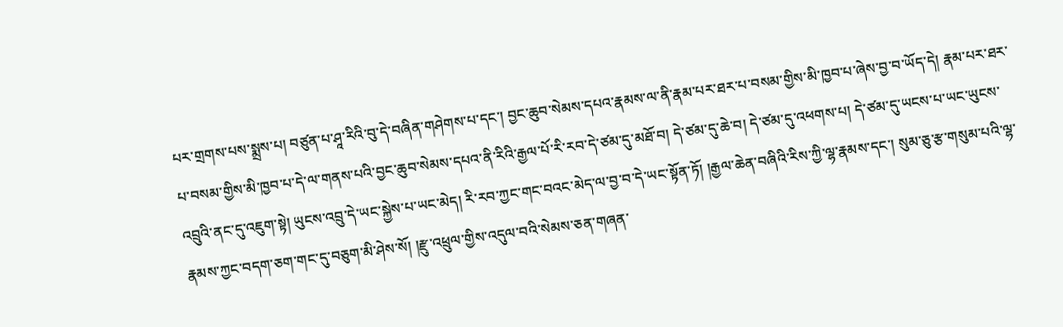པར་གྲགས་པས་སྨྲས་པ། བཙུན་པ་ཤཱ་རིའི་བུ་དེ་བཞིན་གཤེགས་པ་དང་། བྱང་ཆུབ་སེམས་དཔའ་རྣམས་ལ་ནི་རྣམ་པར་ཐར་པ་བསམ་གྱིས་མི་ཁྱབ་པ་ཞེས་བྱ་བ་ཡོད་དེ། རྣམ་པར་ཐར་པ་བསམ་གྱིས་མི་ཁྱབ་པ་དེ་ལ་གནས་པའི་བྱང་ཆུབ་སེམས་དཔའ་ནི་རིའི་རྒྱལ་པོ་རི་རབ་དེ་ཙམ་དུ་མཐོ་བ། དེ་ཙམ་དུ་ཆེ་བ། དེ་ཙམ་དུ་འཕགས་པ། དེ་ཙམ་དུ་ཡངས་པ་ཡང་ཡུངས་འབྲུའི་ནང་དུ་འཇུག་སྟེ། ཡུངས་འབྲུ་དེ་ཡང་སྐྱེས་པ་ཡང་མེད། རི་རབ་ཀྱང་གང་བའང་མེད་ལ་བྱ་བ་དེ་ཡང་སྟོན་ཏོ། །རྒྱལ་ཆེན་བཞིའི་རིས་ཀྱི་ལྷ་རྣམས་དང་། སུམ་ཅུ་རྩ་གསུམ་པའི་ལྷ་རྣམས་ཀྱང་བདག་ཅག་གང་དུ་བཅུག་མི་ཤེས་སོ། །རྫུ་འཕྲུལ་གྱིས་འདུལ་བའི་སེམས་ཅན་གཞན་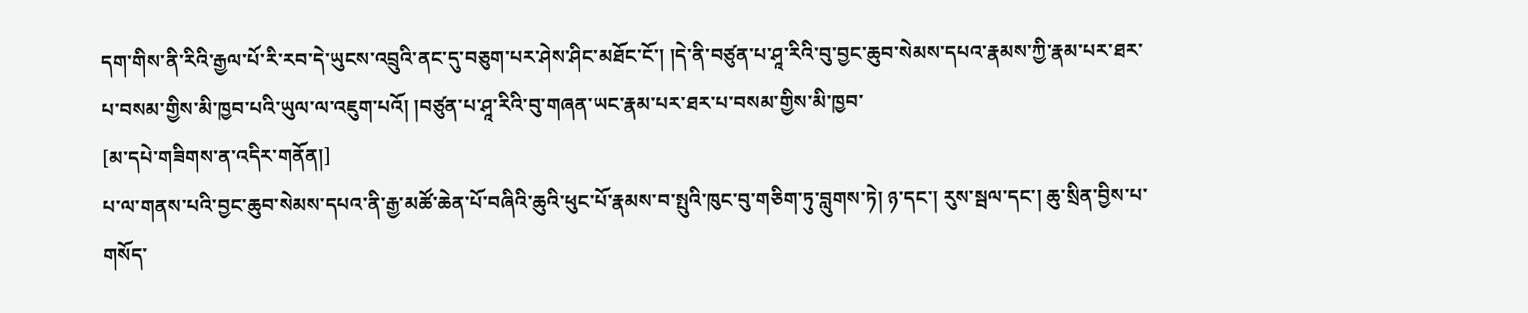དག་གིས་ནི་རིའི་རྒྱལ་པོ་རི་རབ་དེ་ཡུངས་འབྲུའི་ནང་དུ་བཅུག་པར་ཤེས་ཤིང་མཐོང་ངོ་། །དེ་ནི་བཙུན་པ་ཤཱ་རིའི་བུ་བྱང་ཆུབ་སེམས་དཔའ་རྣམས་ཀྱི་རྣམ་པར་ཐར་པ་བསམ་གྱིས་མི་ཁྱབ་པའི་ཡུལ་ལ་འཇུག་པའོ། །བཙུན་པ་ཤཱ་རིའི་བུ་གཞན་ཡང་རྣམ་པར་ཐར་པ་བསམ་གྱིས་མི་ཁྱབ་
[མ་དཔེ་གཟིགས་ན་འདིར་གནོན།]
པ་ལ་གནས་པའི་བྱང་ཆུབ་སེམས་དཔའ་ནི་རྒྱ་མཚོ་ཆེན་པོ་བཞིའི་ཆུའི་ཕུང་པོ་རྣམས་བ་སྤུའི་ཁུང་བུ་གཅིག་ཏུ་བླུགས་ཏེ། ཉ་དང་། རུས་སྦལ་དང་། ཆུ་སྲིན་བྱིས་པ་གསོད་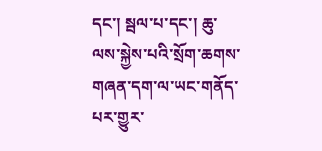དང་། སྦལ་པ་དང་། ཆུ་ལས་སྐྱེས་པའི་སྲོག་ཆགས་གཞན་དག་ལ་ཡང་གནོད་པར་གྱུར་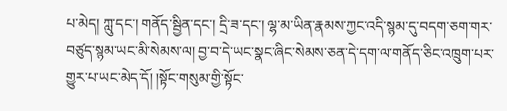པ་མེད། ཀླུ་དང་། གནོད་སྦྱིན་དང་། དྲི་ཟ་དང་། ལྷ་མ་ཡིན་རྣམས་ཀྱང་འདི་སྙམ་དུ་བདག་ཅག་གར་བཙུད་སྙམ་ཡང་མི་སེམས་ལ། བྱ་བ་དེ་ཡང་སྣང་ཞིང་སེམས་ཅན་དེ་དག་ལ་གནོད་ཅིང་འཁྲུག་པར་གྱུར་པ་ཡང་མེད་དོ། །སྟོང་གསུམ་གྱི་སྟོང་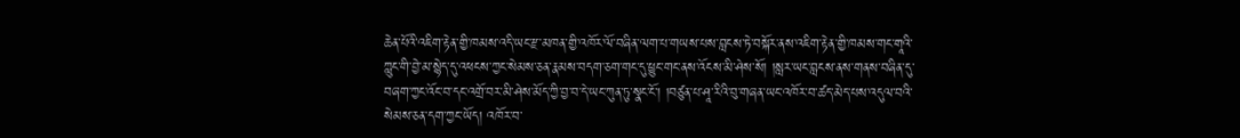ཆེན་པོའི་འཇིག་རྟེན་གྱི་ཁམས་འདི་ཡང་རྫ་མཁན་གྱི་འཁོར་ལོ་བཞིན་ལག་པ་གཡས་པས་བླངས་ཏེ་བསྐོར་ནས་འཇིག་རྟེན་གྱི་ཁམས་གང་གཱའི་ཀླུང་གི་བྱེ་མ་སྙེད་དུ་འཕངས་ཀྱང་སེམས་ཅན་རྣམས་བདག་ཅག་གང་དུ་ཕྱུང་གང་ནས་འོངས་མི་ཤེས་སོ། །སླར་ཡང་བླངས་ནས་གནས་བཞིན་དུ་བཞག་ཀྱང་འོང་བ་དང་འགྲོ་བར་མི་ཤེས་མོད་ཀྱི་བྱ་བ་དེ་ཡང་ཀུན་ཏུ་སྣང་ངོ་། །བཙུན་པ་ཤཱ་རིའི་བུ་གཞན་ཡང་འཁོར་བ་ཚད་མེད་པས་འདུལ་བའི་སེམས་ཅན་དག་ཀྱང་ཡོད། འཁོར་བ་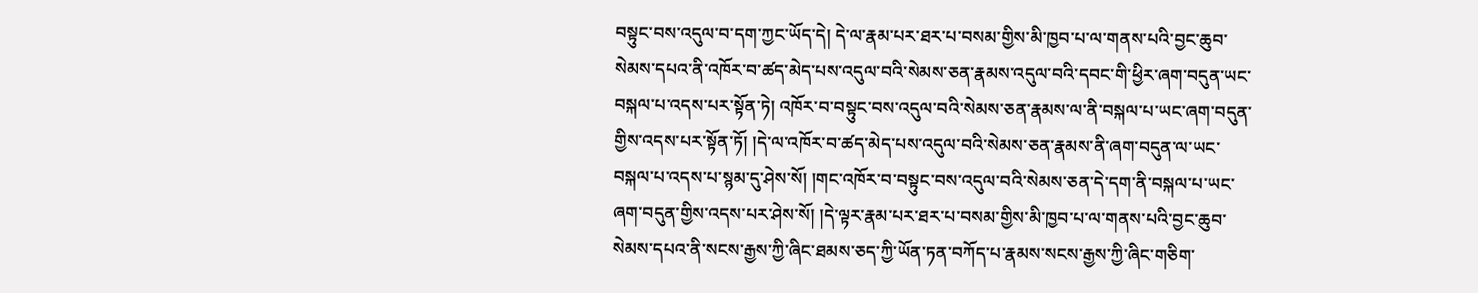བསྟུང་བས་འདུལ་བ་དག་ཀྱང་ཡོད་དེ། དེ་ལ་རྣམ་པར་ཐར་པ་བསམ་གྱིས་མི་ཁྱབ་པ་ལ་གནས་པའི་བྱང་ཆུབ་སེམས་དཔའ་ནི་འཁོར་བ་ཚད་མེད་པས་འདུལ་བའི་སེམས་ཅན་རྣམས་འདུལ་བའི་དབང་གི་ཕྱིར་ཞག་བདུན་ཡང་བསྐལ་པ་འདས་པར་སྟོན་ཏེ། འཁོར་བ་བསྟུང་བས་འདུལ་བའི་སེམས་ཅན་རྣམས་ལ་ནི་བསྐལ་པ་ཡང་ཞག་བདུན་གྱིས་འདས་པར་སྟོན་ཏོ། །དེ་ལ་འཁོར་བ་ཚད་མེད་པས་འདུལ་བའི་སེམས་ཅན་རྣམས་ནི་ཞག་བདུན་ལ་ཡང་བསྐལ་པ་འདས་པ་སྙམ་དུ་ཤེས་སོ། །གང་འཁོར་བ་བསྟུང་བས་འདུལ་བའི་སེམས་ཅན་དེ་དག་ནི་བསྐལ་པ་ཡང་ཞག་བདུན་གྱིས་འདས་པར་ཤེས་སོ། །དེ་ལྟར་རྣམ་པར་ཐར་པ་བསམ་གྱིས་མི་ཁྱབ་པ་ལ་གནས་པའི་བྱང་ཆུབ་སེམས་དཔའ་ནི་སངས་རྒྱས་ཀྱི་ཞིང་ཐམས་ཅད་ཀྱི་ཡོན་ཏན་བཀོད་པ་རྣམས་སངས་རྒྱས་ཀྱི་ཞིང་གཅིག་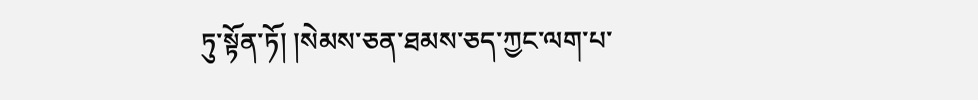ཏུ་སྟོན་ཏོ། །སེམས་ཅན་ཐམས་ཅད་ཀྱང་ལག་པ་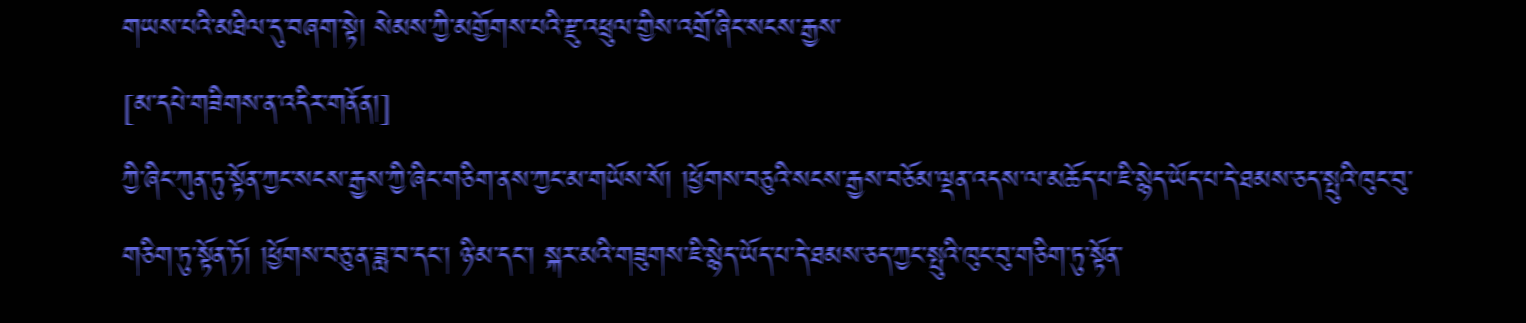གཡས་པའི་མཐིལ་དུ་བཞག་སྟེ། སེམས་ཀྱི་མགྱོགས་པའི་རྫུ་འཕྲུལ་གྱིས་འགྲོ་ཞིང་སངས་རྒྱས་
[མ་དཔེ་གཟིགས་ན་འདིར་གནོན།]
ཀྱི་ཞིང་ཀུན་ཏུ་སྟོན་ཀྱང་སངས་རྒྱས་ཀྱི་ཞིང་གཅིག་ནས་ཀྱང་མ་གཡོས་སོ། །ཕྱོགས་བཅུའི་སངས་རྒྱས་བཅོམ་ལྡན་འདས་ལ་མཆོད་པ་ཇི་སྙེད་ཡོད་པ་དེ་ཐམས་ཅད་སྤུའི་ཁུང་བུ་གཅིག་ཏུ་སྟོན་ཏོ། །ཕྱོགས་བཅུ་ན་ཟླ་བ་དང་། ཉི་མ་དང་། སྐར་མའི་གཟུགས་ཇི་སྙེད་ཡོད་པ་དེ་ཐམས་ཅད་ཀྱང་སྤུའི་ཁུང་བུ་གཅིག་ཏུ་སྟོན་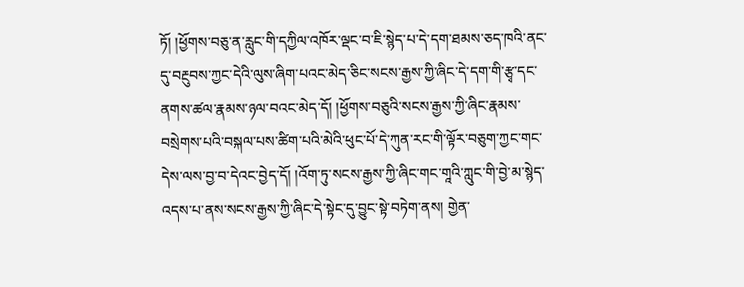ཏོ། །ཕྱོགས་བཅུ་ན་རླུང་གི་དཀྱིལ་འཁོར་ལྡང་བ་ཇི་སྙེད་པ་དེ་དག་ཐམས་ཅད་ཁའི་ནང་དུ་བརྔུབས་ཀྱང་དེའི་ལུས་ཞིག་པའང་མེད་ཅིང་སངས་རྒྱས་ཀྱི་ཞིང་དེ་དག་གི་རྩྭ་དང་ནགས་ཚལ་རྣམས་ཉལ་བའང་མེད་དོ། །ཕྱོགས་བཅུའི་སངས་རྒྱས་ཀྱི་ཞིང་རྣམས་བསྲེགས་པའི་བསྐལ་པས་ཚིག་པའི་མེའི་ཕུང་པོ་དེ་ཀུན་རང་གི་ལྟོར་བཅུག་ཀྱང་གང་དེས་ལས་བྱ་བ་དེའང་བྱེད་དོ། །འོག་ཏུ་སངས་རྒྱས་ཀྱི་ཞིང་གང་གཱའི་ཀླུང་གི་བྱེ་མ་སྙེད་འདས་པ་ནས་སངས་རྒྱས་ཀྱི་ཞིང་དེ་སྟེང་དུ་བྱུང་སྟེ་བཏེག་ནས། གྱེན་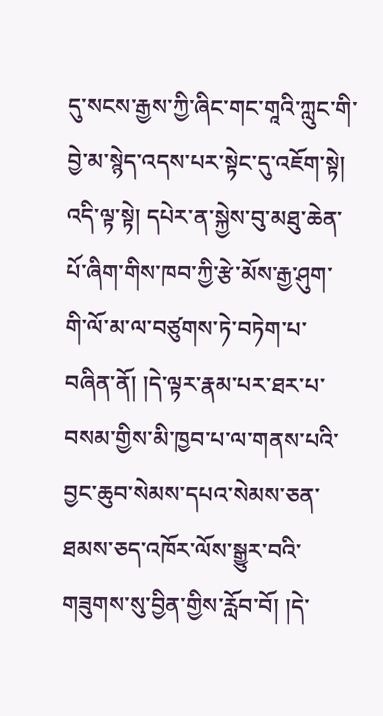དུ་སངས་རྒྱས་ཀྱི་ཞིང་གང་གཱའི་ཀླུང་གི་བྱེ་མ་སྙེད་འདས་པར་སྟེང་དུ་འཇོག་སྟེ། འདི་ལྟ་སྟེ། དཔེར་ན་སྐྱེས་བུ་མཐུ་ཆེན་པོ་ཞིག་གིས་ཁབ་ཀྱི་རྩེ་མོས་རྒྱ་ཤུག་གི་ལོ་མ་ལ་བཙུགས་ཏེ་བཏེག་པ་བཞིན་ནོ། །དེ་ལྟར་རྣམ་པར་ཐར་པ་བསམ་གྱིས་མི་ཁྱབ་པ་ལ་གནས་པའི་བྱང་ཆུབ་སེམས་དཔའ་སེམས་ཅན་ཐམས་ཅད་འཁོར་ལོས་སྒྱུར་བའི་གཟུགས་སུ་བྱིན་གྱིས་རློབ་བོ། །དེ་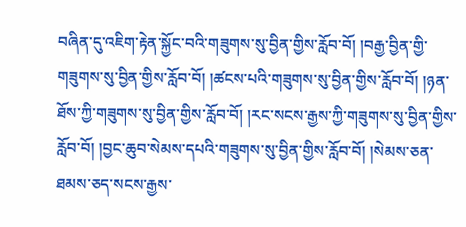བཞིན་དུ་འཇིག་རྟེན་སྐྱོང་བའི་གཟུགས་སུ་བྱིན་གྱིས་རློབ་བོ། །བརྒྱ་བྱིན་གྱི་གཟུགས་སུ་བྱིན་གྱིས་རློབ་བོ། །ཚངས་པའི་གཟུགས་སུ་བྱིན་གྱིས་རློབ་བོ། །ཉན་ཐོས་ཀྱི་གཟུགས་སུ་བྱིན་གྱིས་རློབ་བོ། །རང་སངས་རྒྱས་ཀྱི་གཟུགས་སུ་བྱིན་གྱིས་རློབ་བོ། །བྱང་ཆུབ་སེམས་དཔའི་གཟུགས་སུ་བྱིན་གྱིས་རློབ་བོ། །སེམས་ཅན་ཐམས་ཅད་སངས་རྒྱས་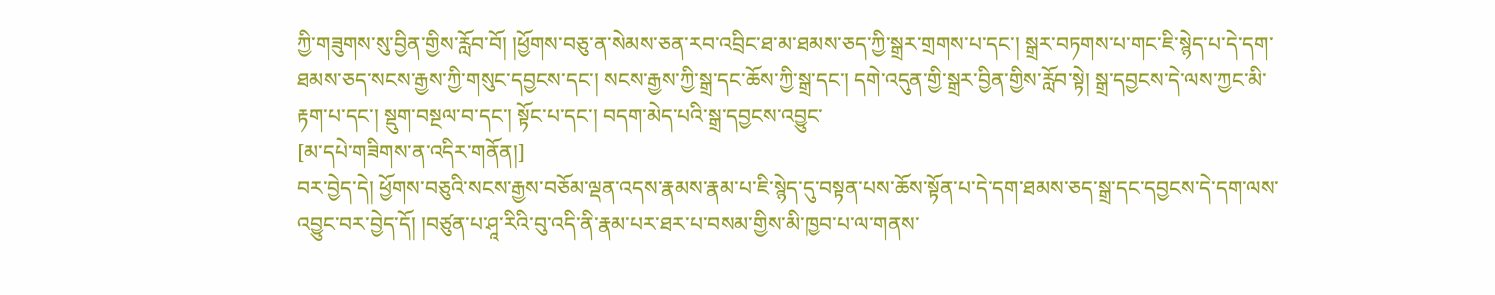ཀྱི་གཟུགས་སུ་བྱིན་གྱིས་རློབ་བོ། །ཕྱོགས་བཅུ་ན་སེམས་ཅན་རབ་འབྲིང་ཐ་མ་ཐམས་ཅད་ཀྱི་སྒྲར་གྲགས་པ་དང་། སྒྲར་བཏགས་པ་གང་ཇི་སྙེད་པ་དེ་དག་ཐམས་ཅད་སངས་རྒྱས་ཀྱི་གསུང་དབྱངས་དང་། སངས་རྒྱས་ཀྱི་སྒྲ་དང་ཆོས་ཀྱི་སྒྲ་དང་། དགེ་འདུན་གྱི་སྒྲར་བྱིན་གྱིས་རློབ་སྟེ། སྒྲ་དབྱངས་དེ་ལས་ཀྱང་མི་རྟག་པ་དང་། སྡུག་བསྔལ་བ་དང་། སྟོང་པ་དང་། བདག་མེད་པའི་སྒྲ་དབྱངས་འབྱུང་
[མ་དཔེ་གཟིགས་ན་འདིར་གནོན།]
བར་བྱེད་དེ། ཕྱོགས་བཅུའི་སངས་རྒྱས་བཅོམ་ལྡན་འདས་རྣམས་རྣམ་པ་ཇི་སྙེད་དུ་བསྟན་པས་ཆོས་སྟོན་པ་དེ་དག་ཐམས་ཅད་སྒྲ་དང་དབྱངས་དེ་དག་ལས་འབྱུང་བར་བྱེད་དོ། །བཙུན་པ་ཤཱ་རིའི་བུ་འདི་ནི་རྣམ་པར་ཐར་པ་བསམ་གྱིས་མི་ཁྱབ་པ་ལ་གནས་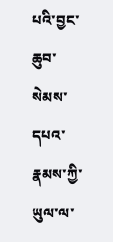པའི་བྱང་ཆུབ་སེམས་དཔའ་རྣམས་ཀྱི་ཡུལ་ལ་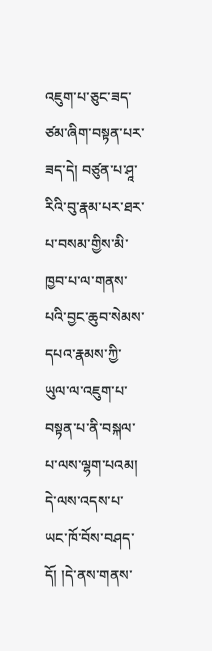འཇུག་པ་ཅུང་ཟད་ཙམ་ཞིག་བསྟན་པར་ཟད་དེ། བཙུན་པ་ཤཱ་རིའི་བུ་རྣམ་པར་ཐར་པ་བསམ་གྱིས་མི་ཁྱབ་པ་ལ་གནས་པའི་བྱང་ཆུབ་སེམས་དཔའ་རྣམས་ཀྱི་ཡུལ་ལ་འཇུག་པ་བསྟན་པ་ནི་བསྐལ་པ་ལས་ལྷག་པའམ། དེ་ལས་འདས་པ་ཡང་ཁོ་བོས་བཤད་དོ། །དེ་ནས་གནས་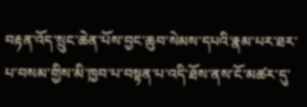བརྟན་འོད་སྲུང་ཆེན་པོས་བྱང་ཆུབ་སེམས་དཔའི་རྣམ་པར་ཐར་པ་བསམ་གྱིས་མི་ཁྱབ་པ་བསྟན་པ་འདི་ཐོས་ནས་ངོ་མཚར་དུ་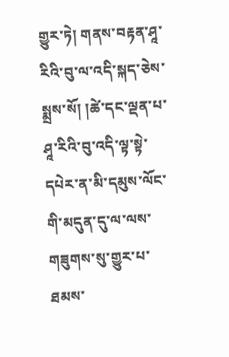གྱུར་ཏེ། གནས་བརྟན་ཤཱ་རིའི་བུ་ལ་འདི་སྐད་ཅེས་སྨྲས་སོ། །ཚེ་དང་ལྡན་པ་ཤཱ་རིའི་བུ་འདི་ལྟ་སྟེ་དཔེར་ན་མི་དམུས་ལོང་གི་མདུན་དུ་ལ་ལས་གཟུགས་སུ་གྱུར་པ་ཐམས་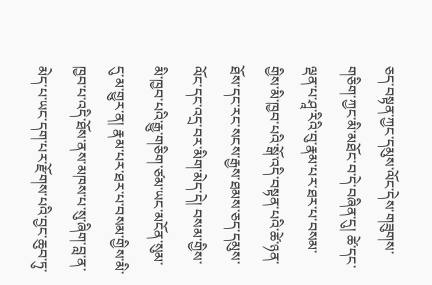ཅད་བསྟན་ཀྱང་དམུས་ལོང་དེས་གཟུགས་གཅིག་ཀྱང་མི་མཐོང་བ་དེ་བཞིན་དུ། ཚེ་དང་ལྡན་པ་ཤཱ་རིའི་བུ་རྣམ་པར་ཐར་པ་བསམ་གྱིས་མི་ཁྱབ་པའི་སྒོ་འདི་བསྟན་པའི་ཚེ་ཉན་ཐོས་དང་རང་སངས་རྒྱས་ཐམས་ཅད་དམུས་ལོང་དང་འདྲ་བར་མིག་མེད་དེ། བསམ་གྱིས་མི་ཁྱབ་པའི་རྒྱུ་གཅིག་ཙམ་ཡང་མངོན་སུམ་དུ་མ་གྱུར་ན། རྣམ་པར་ཐར་པ་བསམ་གྱིས་མི་ཁྱབ་པ་འདི་ཐོས་ནས་མཁས་པ་སུ་ཞིག་བླ་ན་མེད་པ་ཡང་དག་པར་རྫོགས་པའི་བྱང་ཆུབ་ཏུ་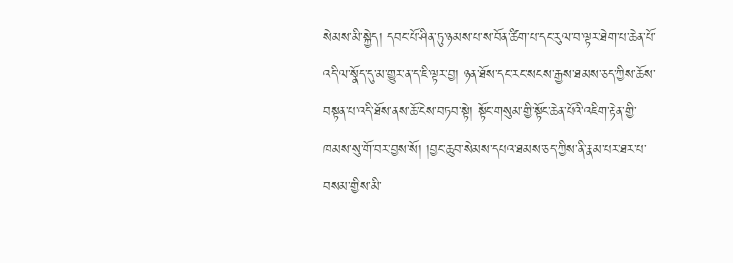སེམས་མི་སྐྱེད། དབང་པོ་ཤིན་ཏུ་ཉམས་པ་ས་བོན་ཚིག་པ་དང་རུལ་བ་ལྟར་ཐེག་པ་ཆེན་པོ་འདི་ལ་སྣོད་དུ་མ་གྱུར་ན་ད་ཇི་ལྟར་བྱ། ཉན་ཐོས་དང་རང་སངས་རྒྱས་ཐམས་ཅད་ཀྱིས་ཆོས་བསྟན་པ་འདི་ཐོས་ནས་ཆོ་ངེས་བཏབ་སྟེ། སྟོང་གསུམ་གྱི་སྟོང་ཆེན་པོའི་འཇིག་རྟེན་གྱི་ཁམས་སུ་གོ་བར་བྱས་སོ། །བྱང་ཆུབ་སེམས་དཔའ་ཐམས་ཅད་ཀྱིས་ནི་རྣམ་པར་ཐར་པ་བསམ་གྱིས་མི་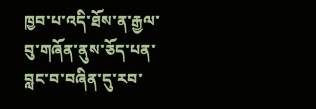ཁྱབ་པ་འདི་ཐོས་ན་རྒྱལ་བུ་གཞོན་ནུས་ཅོད་པན་བླང་བ་བཞིན་དུ་རབ་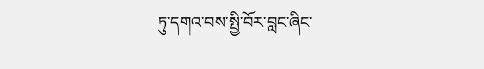ཏུ་དགའ་བས་སྤྱི་བོར་བླང་ཞིང་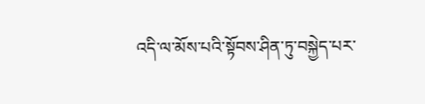འདི་ལ་མོས་པའི་སྟོབས་ཤིན་ཏུ་བསྐྱེད་པར་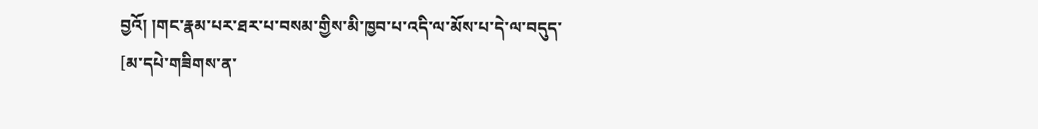བྱའོ། །གང་རྣམ་པར་ཐར་པ་བསམ་གྱིས་མི་ཁྱབ་པ་འདི་ལ་མོས་པ་དེ་ལ་བདུད་
[མ་དཔེ་གཟིགས་ན་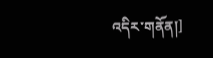འདིར་གནོན།]